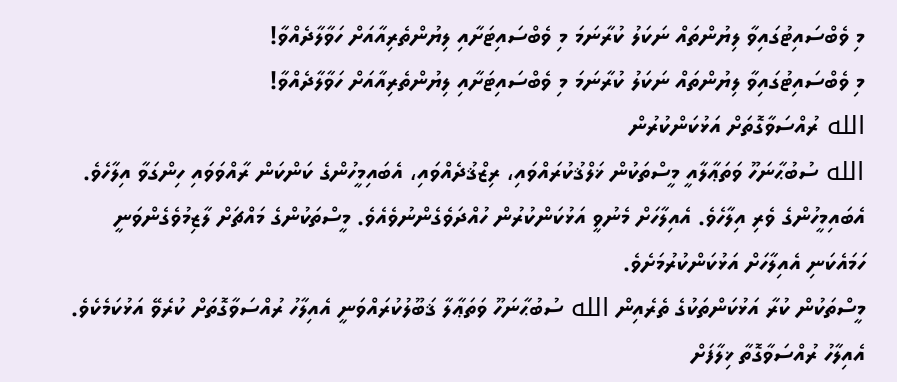މި ވެބްސައިޓުގައިވާ ލިޔުންތައް ނަކަލު ކުރާނަމަ މި ވެބްސައިޓަށާއި ލިޔުންތެރިއާއަށް ހަވާލާދެއްވާ!
މި ވެބްސައިޓުގައިވާ ލިޔުންތައް ނަކަލު ކުރާނަމަ މި ވެބްސައިޓަށާއި ލިޔުންތެރިއާއަށް ހަވާލާދެއްވާ!
الله ރުއްސަވާގޮތަށް އަޅުކަންކުރުން
الله ސުބުޙާނަހޫ ވަތަޢާލާއީ މީސްތަކުން ޚަލްޤުކުރައްވައި، ރިޒްޤުދެއްވައި، އެބައިމީހުންގެ ކަންކަން ރާއްވަވައި ހިންގަވާ އިލާހެވެ. އެބައިމީހުންގެ ވެރި އިލާހެވެ. އެއިލާހަށް މެނުވީ އަޅުކަންކުރުން ހުއްދަވެގެންނުވެއެވެ. މީސްތަކުންގެ މައްޗަށް ލާޒިމުވެގެންވަނީ ހަމައެކަނި އެއިލާހަށް އަޅުކަންކުރުމަށެވެ.
މީސްތަކުން ކުރާ އަޅުކަންތަކުގެ ތެރެއިން الله ސުބުޙާނަހޫ ވަތަޢާލާ ޤަބޫލުކުރައްވަނީ އެއިލާހު ރުއްސަވާގޮތަށް ކުރެވޭ އަޅުކަމެކެވެ. އެއިލާހު ރުއްސަވާގޮތާ ޚިލާފަށް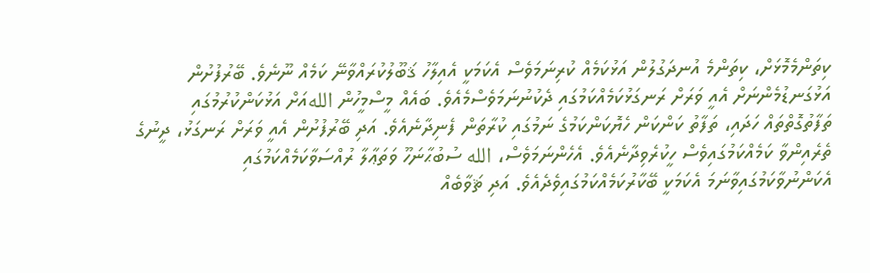ކިތަންމެމޮޅަށް، ކިތަންމެ އުނދަގުލުން އަޅުކަމެއް ކުރިނަމަވެސް އެކަމަކީ އެއިލާހު ޤަބޫލުކުރައްވާނޭ ކަމެއް ނޫނެވެ. ބޭރުފުށުން އަޅުގަނޑުމެންނަށް އެއީ ވަރަށް ރަނގަޅުކަމެއްކަމުގައި ދެކުނުނަމަވެސްމެއެވެ. ބައެއް މީސްމީހުން اللهއަށް އަޅުކަންކުރުމުގައި ތަފާތުގޮތްތައް ހަދައި، ތަފާތު ކަންކަން ހެޔޮކަންކަމުގެ ނަމުގައި ކުރާތަން ފެނިދާނެއެވެ. އަދި ބޭރުފުށުން އެއީ ވަރަށް ރަނގަޅު، ދީނުގެ ތެރެއިންވާ ކަމެއްކަމުގައިވެސް ހީކުރެވިދާނެއެވެ. އެހެންނަމަވެސް، الله ސުބުޙާނަހޫ ވަތަޢާލާ ރުއްސަވާކަމެއްކަމުގައި އެކަންނުވާކަމުގައިވާނަމަ އެކަމަކީ ބޭކާރުކަމެއްކަމުގައިވެދެއެވެ. އަދި ޘަވާބެއް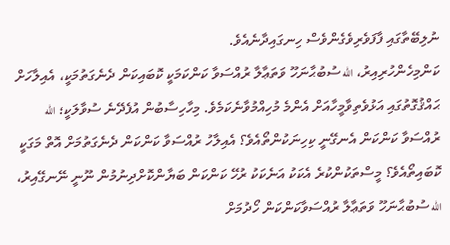ނުލިބޭތާގައި ފާފަވެރިވެގެންވެސް ހިނގައިދާނެއެވެ.
ކަންމިހެންހުރިއިރު، الله ސުބުޙާނަހޫ ވަތަޢާލާ ރުއްސަވާ ކަންކަމަކީ ކޮބައިކަން ދެނެގަތުމަކީ، އެއިލާހަށް ޙައްޤުގޮތުގައި އަޅުވެތިވާމީހާއަށް އެންމެ މުހިއްމުވާނެކަމެވެ. މިހާހިސާބުން އުފެދޭނެ ސުވާލަކީ؛ الله ރުއްސަވާ ކަންކަން އެނގޭނީ ކިހިނަކުންތޯއެވެ؟ އެއިލާހު ރުއްސަވާ ކަންކަން ދެނެގަތުމަށް އޮތް މަގަކީ ކޮބައިތޯއެވެ؟ މީސްތަކުންކުރެ އެކަކު އަނެކަކު ރުހޭ ކަންކަން ބަޔާންކޮށްދިނުމުން ނޫނީ ނޭނގޭއިރު، الله ސުބުޙާނަހޫ ވަތަޢާލާ ރުއްސަވާކަންކަން ހޯދުމަށް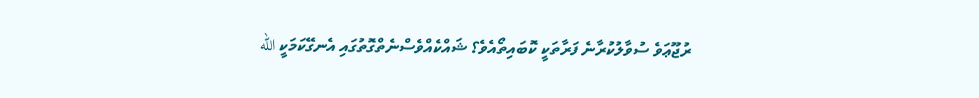ރުޖޫޢަވެ ސުވާލުކުރާނެ ފަރާތަކީ ކޮބައިތޯއެވެ؟ ޝައްކެއްވެސްނެތްގޮތުގައި އެނގޭކަމަކީ الله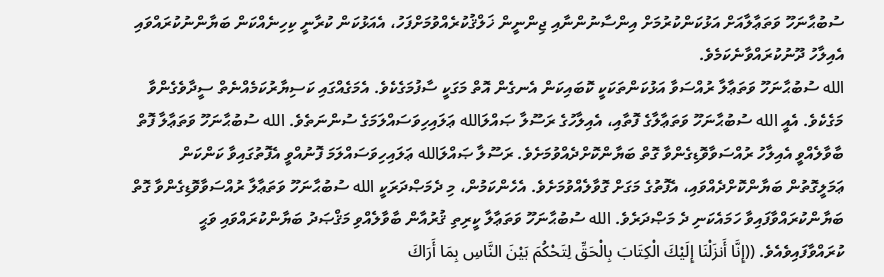ސުބުޙާނަހޫ ވަތަޢާލާއަށް އަޅުކަންކުރުމަށް އިންސާނުންނާއި ޖިންނީން ޚަލްޤުކުރެއްވުމަށްފަހު، އެއަޅުކަން ކުރާނީ ކިހިނެއްކަން ބަޔާންނުކުރައްވައި އެއިލާހު ދޫނުކުރައްވާނެކަމެވެ.
الله ސުބުޙާނަހޫ ވަތަޢާލާ ރުއްސަވާ އަޅުކަންތަކަކީ ކޮބައިކަން އެނގެން އޮތް މަގަކީ ސާފުމަގެކެވެ. އެމަގެއްގައި ކަސިޔާރުކަމެއްނެތް ސީދާވެގެންވާ މަގެކެވެ. އެއީ الله ސުބުޙާނަހޫ ވަތަޢާލާގެ ފޮތާއި، އެއިލާހުގެ ރަސޫލާ ޞައްލަالله ޢަލައިހިވަސައްލަމަގެ ސުންނަތެވެ. الله ސުބުޙާނަހޫ ވަތަޢާލާ ފޮތް ބާވާލެއްވީ އެއިލާހު ރުއްސަވާވޮޑިގެންވާ ގޮތް ބަޔާންކޮށްދެއްވުމަށެވެ. ރަސޫލާ ޞައްލަالله ޢަލައިހިވަސައްލަމަ ފޮނުއްވީ އެފޮތުގައިވާ ކަންކަން ޢަމަލީގޮތުން ބަޔާންކޮށްދެއްވައި، އެފޮތުގެ މަގަށް ގޮވާލެއްވުމަށެވެ. އެހެންކަމުން، މި ދެމަޞްދަރަކީ الله ސުބުޙާނަހޫ ވަތަޢާލާ ރުއްސަވާވޮޑިގެންވާ ގޮތް ބަޔާންކުރައްވާފައިވާ ހަމައެކަނި ދެ މަޞްދަރެވެ. الله ސުބުޙާނަހޫ ވަތަޢާލާ ކީރިތި ޤުރުއާން ބާވާލެއްވި މަޤްޞަދު ބަޔާންކުރައްވައި ވަޙީ ކުރައްވާފައިވެއެވެ. ((إِنَّا أَنزَلْنَا إِلَيْكَ الْكِتَابَ بِالْحَقِّ لِتَحْكُمَ بَيْنَ النَّاسِ بِمَا أَرَ‌اكَ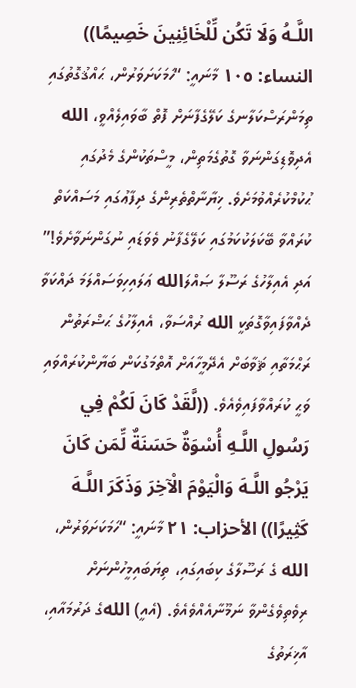اللَّـهُ وَلَا تَكُن لِّلْخَائِنِينَ خَصِيمًا)) النساء: ١٠٥ މާނައީ: “ހަމަކަށަވަރުން، ޙައްޤުގޮތުގައި ތިމަންރަސްކަލާނގެ ކަލޭގެފާނަށް ފޮތް ބާވައިލެއްވީ، الله އެދިވޮޑިގަންނަވާ ގޮތުގެމަތިން، މީސްތަކުންގެ މެދުގައި ޙުކުމްކުރެއްވުމަށެވެ. ޚިޔާނާތްތެރިންގެ ދިފާޢުގައި މަސައްކަތް ކުރައްވާ ބޭކަލަކުކަމުގައި ކަލޭގެފާނު ވެވަޑައި ނުގަންނަވާށެވެ!” އަދި އެއިލާހުގެ ރަސޫލާ ޞައްލަالله ޢަލައިހިވަސައްލަމަ ދައްކަވާ ދެއްވާފައިވާގޮތަކީ الله ރުއްސަވާ، އެއިލާހުގެ ޙަޟްރަތުން ރަޙްމަތާއި ޘަވާބަށް އެދޭމީހާއަށް އޮތްމަގުކަން ބަޔާންކުރައްވައި ވަޙީ ކުރައްވާފައިވެއެވެ. ((لَّقَدْ كَانَ لَكُمْ فِي رَ‌سُولِ اللَّـهِ أُسْوَةٌ حَسَنَةٌ لِّمَن كَانَ يَرْ‌جُو اللَّـهَ وَالْيَوْمَ الْآخِرَ‌ وَذَكَرَ‌ اللَّـهَ كَثِيرً‌ا)) الأحزاب: ٢١ މާނައީ: “ހަމަކަށަވަރުން، الله ގެ ރަސޫލާގެ ކިބައިގައި، ތިޔަބައިމީހުންނަށް ރިވެތިވެގެންވާ ނަމޫނާއެއްވެއެވެ. (އެއީ) اللهގެ ދަރުމައާއި، އާޚިރަތުގެ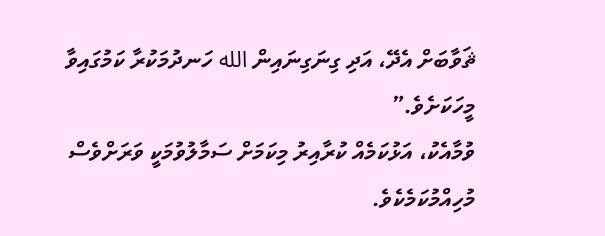ޘަވާބަށް އެދޭ، އަދި ގިނަގިނައިން الله ހަނދުމަކުރާ ކަމުގައިވާ މީހަކަށެވެ.”
ވުމާއެކު، އަޅުކަމެއް ކުރާއިރު މިކަމަށް ސަމާލުވުމަކީ ވަރަށްވެސް މުހިއްމުކަމެކެވެ.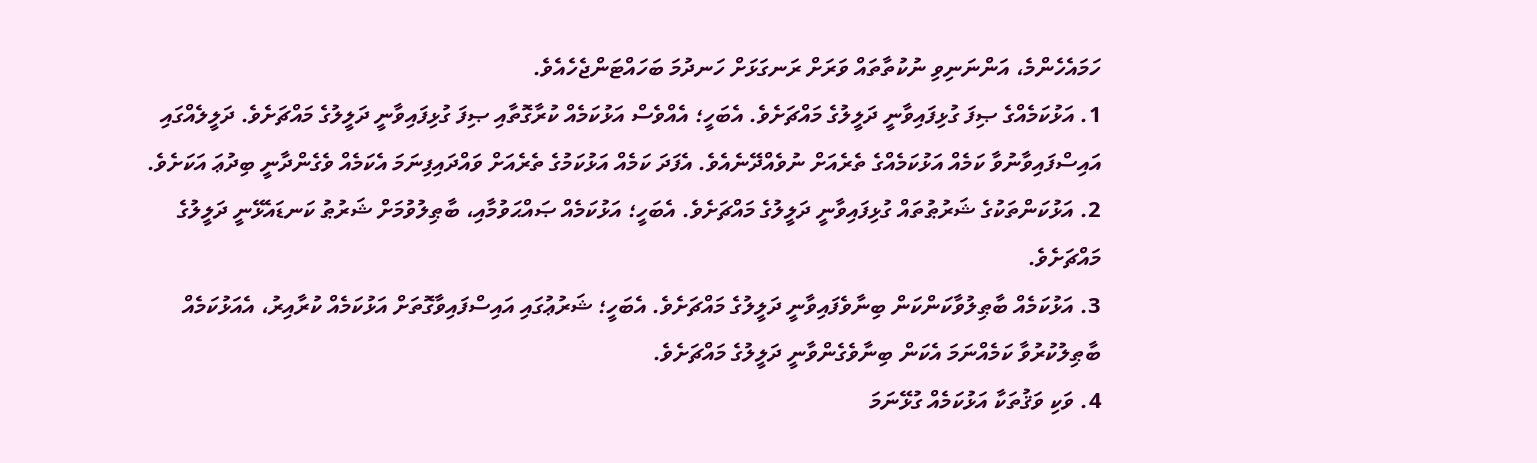ހަމައެހެންމެ، އަންނަނިވި ނުކުތާތައް ވަރަށް ރަނގަޅަށް ހަނދުމަ ބަހައްޓަންޖެހެއެވެ.
1. އަޅުކަމެއްގެ ޞިފަ ގުޅިފައިވާނީ ދަލީލުގެ މައްޗަށެވެ. އެބަހީ؛ އެއްވެސް އަޅުކަމެއް ކުރާގޮތާއި ޞިފަ ގުޅިފައިވާނީ ދަލީލުގެ މައްޗަށެވެ. ދަލީލެއްގައި އައިސްފައިވާނުވާ ކަމެއް އަޅުކަމެއްގެ ތެރެއަށް ނުވެއްދޭނެއެވެ. އެފަދަ ކަމެއް އަޅުކަމުގެ ތެރެއަށް ވައްދައިފިނަމަ އެކަމެއް ވެގެންދާނީ ބިދުޢަ އަކަށެވެ.
2. އަޅުކަންތަކުގެ ޝަރުޠުތައް ގުޅިފައިވާނީ ދަލީލުގެ މައްޗަށެވެ. އެބަހީ؛ އަޅުކަމެއް ޞައްޙަވުމާއި، ބާޠިލުވުމަށް ޝަރުޠު ކަނޑައެޅޭނީ ދަލީލުގެ މައްޗަށެވެ.
3. އަޅުކަމެއް ބާޠިލުވާކަންކަން ބިނާވެފައިވާނީ ދަލީލުގެ މައްޗަށެވެ. އެބަހީ؛ ޝަރުޢުގައި އައިސްފައިވާގޮތަށް އަޅުކަމެއް ކުރާއިރު، އެއަޅުކަމެއް ބާޠިލުކުރުވާ ކަމެއްނަމަ އެކަން ބިނާވެގެންވާނީ ދަލީލުގެ މައްޗަށެވެ.
4. ވަކި ވަޤުތަކާ އަޅުކަމެއް ގުޅޭނަމަ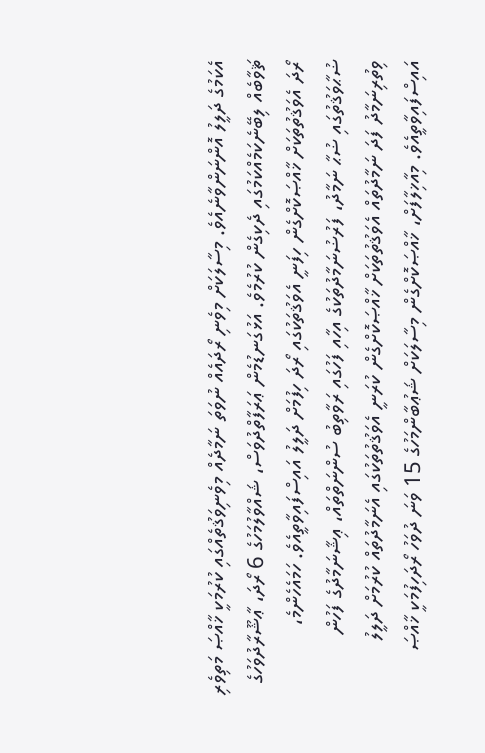އެކަމުގެ ދަލީލު އޮންނަންވާނެއެވެ. މިސާލަކަށް މިވެނި ރޯދައެއް ނުވަތަ ނަމާދެއް މިވެނިވަޤުތެއްގައި ކުރުމަކީ ޚާއްޞަ މަތިވެރި ޘަވާބެއް ލިބޭނެކަމެއްކަމުގައި ދެކިގެން ކުރުމެވެ. އަޅުގަނޑުމެން ޢަރަފާތްދުވަސް، ޝައްވާލުމަހުގެ 6 ރޯދަ، ޢާޝޫރާދުވަހުގެ ރޯދަ އެވަޤުތުތަކަށް ޚާއްޞަކޮށްގެން ހިފަނީ އެވަޤުތަކުގައި ރޯދަ ހިފުމަށް ދަލީލު އައިސްފައިވާތީއެވެ. ހަމައެހެންމެ، ޟުޙާވަޤުތުގައި ޟުޙާ ނަމާދު، ފަރުޟުނަމާދުތަކުގެ އިހާއި ފަހުގައި ރަވާތިބު ސުންނަތްތައް، ޢިޝާނަމާދުގެ ފަހުން ވިތުރިނަމާދު ފަދަ ނަމާދުތައް އެވަޤުތުތަކަށް ޚާއްޞަކޮށްގެން ކުރަނީ އެވަޤުތުތަކުގައި އެނަމާދުތައް ކުރުމަށް ދަލީލު އައިސްފައިވާތީއެވެ. މިއާޚިލާފަށް، ޚާއްޞަކޮށްގެން މިސާލަކަށް ޝަޢުބާންމަހުގެ 15 ވަނަ ދުވަހު ރޯދަހިފުމަކީ ޚާއްޞަ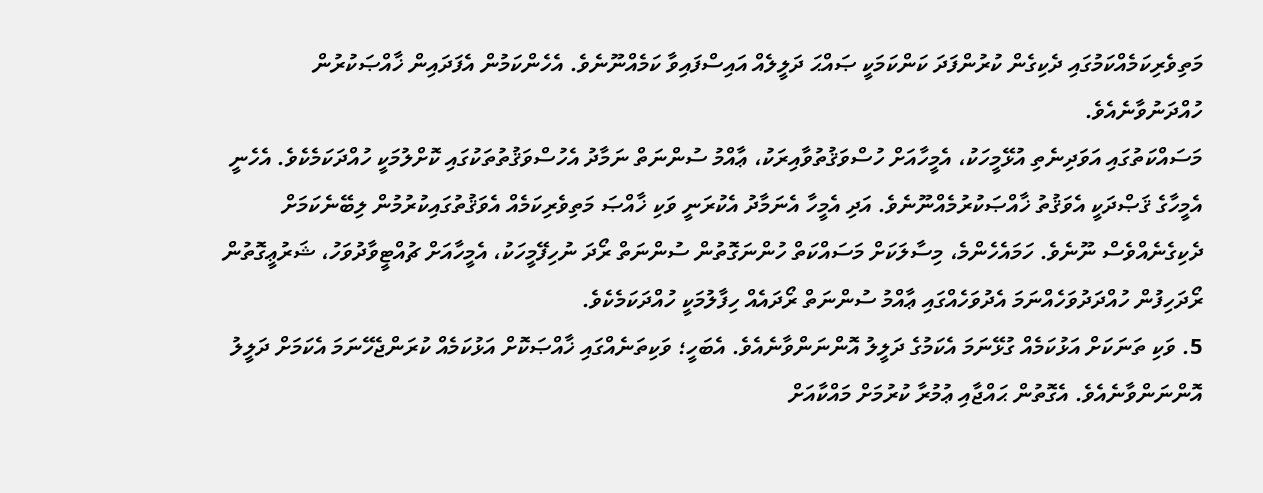މަތިވެރިކަމެއްކަމުގައި ދެކިގެން ކުރުންފަދަ ކަންކަމަކީ ޞައްޙަ ދަލީލެއް އައިސްފައިވާ ކަމެއްނޫނެވެ. އެހެންކަމުން އެފަދައިން ޚާއްޞަކުރުން ހުއްދަނުވާނެއެވެ.
މަސައްކަތުގައި އަވަދިނެތި އުޅޭމީހަކު، އެމީހާއަށް ހުސްވަޤުތުވާއިރަކު، ޢާއްމު ސުންނަތް ނަމާދު އެހުސްވަޤުތުތަކުގައި ކޮށްލުމަކީ ހުއްދަކަމެކެވެ. އެހެނީ އެމީހާގެ ޤަޞްދަކީ އެވަޤުތު ޚާއްޞަކުރުމެއްނޫނެވެ. އަދި އެމީހާ އެނަމާދު އެކުރަނީ ވަކި ޚާއްޞަ މަތިވެރިކަމެއް އެވަޤުތުގައިކުރުމުން ލިބޭނެކަމަށް ދެކިގެނެއްވެސް ނޫނެވެ. ހަމައެހެންމެ، މިސާލަކަށް މަސައްކަތް ހުންނަގޮތުން ސުންނަތް ރޯދަ ނުހިފޭމީހަކު، އެމީހާއަށް ޗުއްޓީވާދުވަހު، ޝަރުޢީގޮތުން ރޯދަހިފުން ހުއްދަދުވަހެއްނަމަ އެދުވަހެއްގައި ޢާއްމު ސުންނަތް ރޯދައެއް ހިފާލުމަކީ ހުއްދަކަމެކެވެ.
5. ވަކި ތަނަކަށް އަޅުކަމެއް ގުޅޭނަމަ އެކަމުގެ ދަލީލު އޮންނަންވާނެއެވެ. އެބަހީ؛ ވަކިތަނެއްގައި ޚާއްޞަކޮށް އަޅުކަމެއް ކުރަންޖެހޭނަމަ އެކަމަށް ދަލީލު އޮންނަންވާނެއެވެ. އެގޮތުން ޙައްޖާއި ޢުމުރާ ކުރުމަށް މައްކާއަށް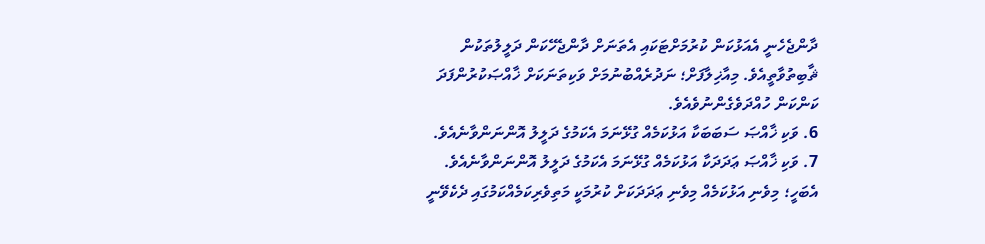ދާންޖެހެނީ އެއަޅުކަން ކުރުމަށްޓަކައި އެތަނަށް ދާންޖެހޭކަން ދަލީލުތަކުން ޘާބިތުވާތީއެވެ. މިއާޚިލާފަށް؛ ނަދުރެއްބުނުމަށް ވަކިތަނަކަށް ޚާއްޞަކުރުންފަދަ ކަންކަން ހުއްދަވެގެންނުވެއެވެ.
6. ވަކި ޚާއްޞަ ސަބަބަކާ އަޅުކަމެއް ގުޅޭނަމަ އެކަމުގެ ދަލީލު އޮންނަންވާނެއެވެ.
7. ވަކި ޚާއްޞަ ޢަދަދަކާ އަޅުކަމެއް ގުޅޭނަމަ އެކަމުގެ ދަލީލު އޮންނަންވާނެއެވެ. އެބަހީ؛ މިވެނި އަޅުކަމެއް މިވެނި ޢަދަދަކަށް ކުރުމަކީ މަތިވެރިކަމެއްކަމުގައި ދެކެވޭނީ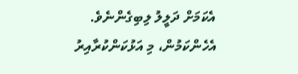އެކަމަށް ދަލީލު ލިބިގެންނެވެ.
އެހެންކަމުން، މި އަޅުކަންކުރާއިރު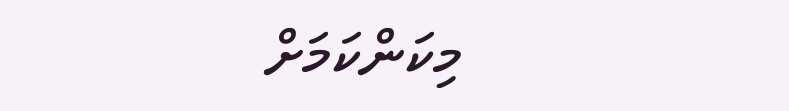މިކަންކަމަށް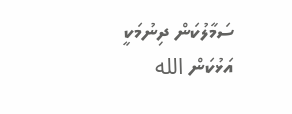ސަމާލުކަން ދިނުމަކީ އަޅުކަން الله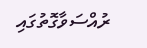ރުއްސަވާގޮތުގައި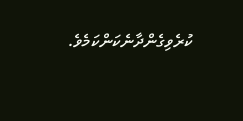ކުރެވިގެންދާނެކަންކަމެވެ.